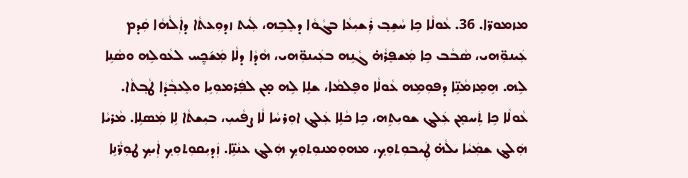ܡܙܡܘܪ̈ܐ. 36. ܥܵܘܠܵܐ ܟܹܐ ܚܵܫܹܒ݂ ܪܲܫܝܼܥܵܐ ܒܓܵܘܵܐ ܕܠܸܒܹܗ، ܠܲܝܬ ܙܕܘܼܥܬܵ‌ܐ ܕܐܲܠܵܗܵܐ ܩܲܕܡ ܥܲܝܢܘܼ̈ܗ‌ܝ، ܣܵܒܵܒ ܟܹܐ ܡܲܫܦܸܪܵܗ̇ ܓܵܢܹܗ ܒܥܲܝܢܘܼ̈ܗ‌ܝ، ܗܵܕܵܐ ܕܠܵܐ ܡܲܫ݇ܟ̰ܸܚ ܠܥܵܘܠܹܗ ܘܣܵܢܹܐ ܠܹܗ. ܗܹܡܸܙܡܵܢܹ̈ܐ ܕܦܘܼܡܹܗ ܥܵܘܠܵܐ ܘܦܸܠܡܵܐ، ܫܠܹܐ ܠܹܗ ܡ̣ܢ ܠܦܲܪܡܘܼܝܹܐ ܘܠܸܥܒ݂ܵܕܵܐ ܛܵܒ݂ܬܵ‌ܐ. ܥܵܘܠܵܐ ܟܹܐ ܬܲܚܡܸܢ ܥܲܠܔ ܫܘܝܼܬܹܗ، ܟܹܐ ܟܵܠܹܐ ܥܲܠܔ ܐܘܼܪܚܵܐ ܠܵܐ ܨܦܵܝܝܼ، ܒܝܼܫܬܵ‌ܐ ܠܹܐ ܡܲܣܠܹܐ. ܡܵܪܝܵܐ ܗܲܠܔ ܫܡܲܝܵܐ ܝܠܵܗ̇ ܛܲܝܒܘܼܬܘܼܟ݂، ܡܗܘܼܡܢܘܼܬܘܼܟ݂ ܗܲܠܔ ܥܢܵܢܹ̈ܐ. ܙܲܕܝܼܩܘܼܬܘܼܟ݂ ܐܲܝܟ݂ ܛܘܼܪ̈ܵܢܹܐ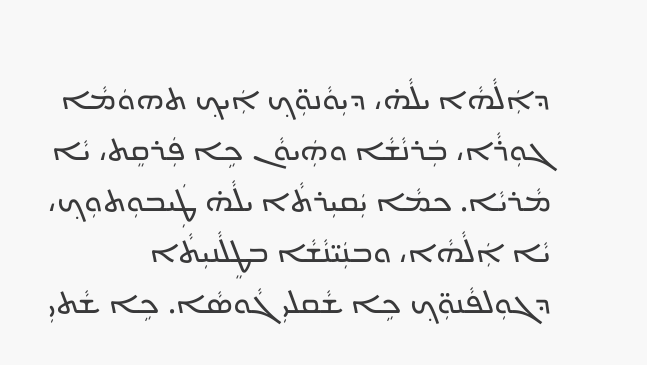ܕܐܲܠܵܗܵܐ ܝܠܵܗ̇، ܕܝܼܘܵܢܘܼ̈ܟ݂ ܐܲܝܟ݂ ܬܗܘܿܡܵܐ ܓܘܼܪܵܐ، ܒܲܪܢܵܫܵܐ ܘܗܲܝܘܵܢ ܟܹܐ ܦܲܪܩܸܬ، ܝܵܐ ܡܵܪܝܵܐ. ܟܡܵܐ ܝܲܩܝܼܪܬܵ‌ܐ ܝܠܵܗ̇ ܛܲܝܒܘܼܬܘܼܟ݂، ܝܵܐ ܐܲܠܵܗܵܐ، ܘܒܢܲܝ̈ܢܵܫܵܐ ܒܛܸܠܵܢܝܼܬܵ‌ܐ ܕܓܘܼܠܦܵܢܘܼ̈ܟ݂ ܟܹܐ ܫܵܩܠܝܼ ܓܵܘܣܵܐ. ܟܹܐ ܫܵܬ‌ܝܼ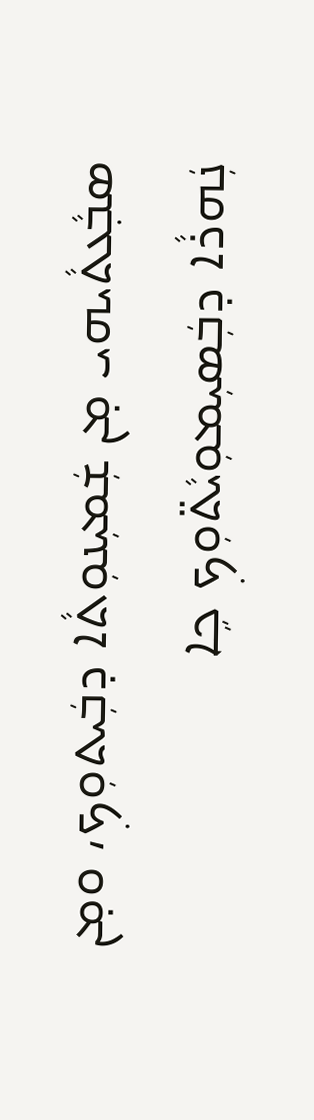ܣܒ݂ܵܥܬܵܝܗ‌ܝ ܡ̣ܢ ܫܲܡܝܼܢܘܼܬܵ‌ܐ ܕܒܲܝܬܘܼܟ݂، ܘܡ̣ܢ ܢܲܗܪܵܐ ܕܒܲܣܝܼܡܘܼܝܵܬ̈ܘܼܟ݂ ܟܹܐ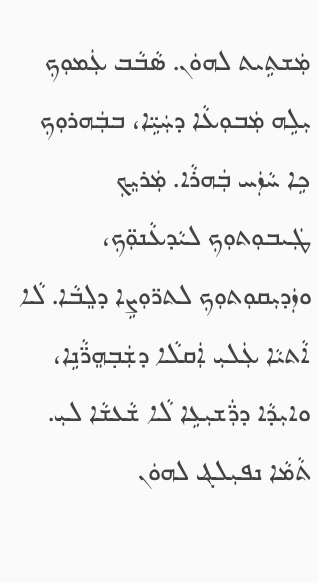ܡܲܫܬܹܝܬ ܠܗܘܿܢ. ܣܵܒܵܒ ܥܲܡܘܼܟ݂ ܝܼܠܹܗ ܡܲܒܘܼܥܵܐ ܕܚܲܝܹ̈ܐ، ܒܒܲܗܪܘܼܟ݂ ܟܹܐ ܚܵܙܲܚ ܒܲܗܪܵܐ. ܡܲܪܝܸܟ݂ ܛܲܝܒܘܼܬܘܼܟ݂ ܠܝܵܕܥܵܢܘܼ̈ܟ݂، ܘܙܲܕܝܼܩܘܼܬܘܼܟ݂ ܠܬܪ̈ܘܼܨܹܐ ܕܠܸܒܵܐ. ܠܵܐ ܐܵܬܝܵܐ ܥܲܠܝܼ ܐܲܩܠܵܐ ܕܫܲܒ݂ܗܸܪ̈ܵܢܹܐ، ܘܐܝܼܕܵܐ ܕܪ̈ܲܫܝܼܥܹܐ ܠܵܐ ܫܵܥܫܵܐ ܠܝܼ. ܬܵܡܵܐ ܢܦܝܼܠܔ ܠܗܘܿܢ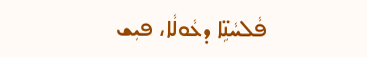ܦܵܠܚܵܢܹ̈ܐ ܕܥܵܘܠܵܐ، ܦܝܼܫ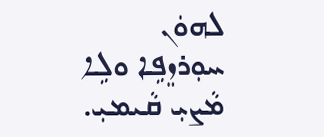ܠܗܘܿܢ ܚܘܼܪܙܸܦܹܐ ܘܠܹܐ ܡܵܨܝܼ ܩܵܝܡܝܼ.